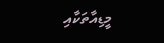މީޑިއާތަކާއި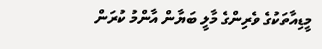މީޑިއާތަކުގެ ވެރިންގެ މާލީ ބަޔާން އާންމު ކުރަން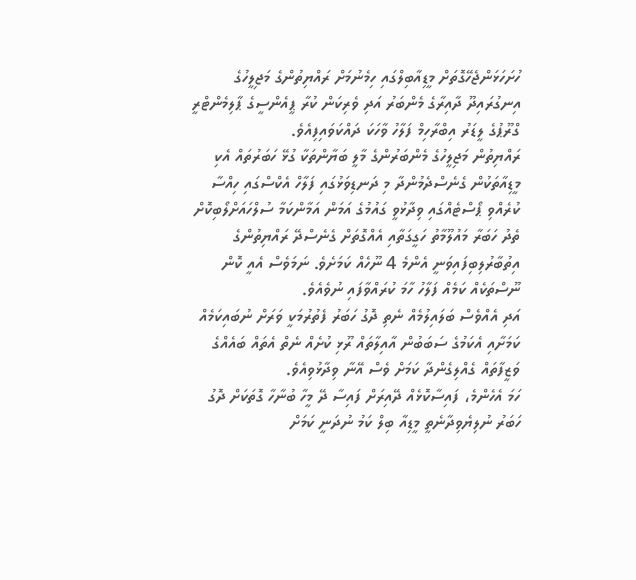ހުށަހަޅަންޖެހޭގޮތަށް މީޑިއާބިލްގައި ހިމެނުމަށް ރައްޔިތުންގެ މަޖިލީހުގެ އިނގުރައިދޫ ދާއިރާގެ މެންބަރު އަދި ވެރިކަން ކުރާ ޕީއެންސީގެ ޕާލިމެންޓްރީ ގްރޫޕުގެ ލީޑަރު އިބްރާހިމް ފަލާހު ވާހަކަ ދައްކަވައިފިއެވެ.
ރައްޔިތުން މަޖިލީހުގެ މެންބަރުންގެ މާލީ ބަޔާންތަކާ ގުޅޭ ހަބަރުތައް އެކި މީޑިއާތަކުން ގެނެސްދެމުންދާ މި ދަނޑިވަޅުގައި ފަލާހް އެކްސްގައި ހިއްސާ ކުރެއްވި ޕޯސްޓެއްގައި ވިދާޅުވީ ގައުމުގެ އަމަން އަމާންކަމާ ސުލްހައަށްލޯބިކޮށް ތެދު ހަބަރާ މައުލޫމާތު ހަގީގަތާއި އެއްގޮތަށް ގެނެސްދޭ ރައްޔިތުންގެ އިތުބާރުލިބިފައިވަނީ އެންމެ 4 ނޫހެއް ކަމަށެވެ. ނަމަވެސް އެއީ ކޮން ނޫސްތަކެއް ކަމެއް ފަލާހު ހާމަ ކުރައްވާފައި ނުވެއެވެ.
އަދި އެއްވެސް ބަލައިލުމެއް ނެތި ދޮގު ހަބަރު ފެތުރުމަކީ ވަރަށް ނުބައިކަމެއް ކަމަށާއި އެކަމުގެ ސަބަބުން އާއިލާތައް ރޫޅި ކުށެއް ނެތް އެތައް ބައެއްގެ ވަޒީފާތައް ގެއްލިގެންދާ ކަމަށް ވެސް އޭނާ ވިދާޅުވިއެވެ.
ހަމަ އެހެންމެ، ފައިސާކޮޅެއް ދޭއިރަށް ފައިސާ ދޭ މީހާ ބުނާހާ ގޮތަކަށް ދޮގު ހަބަރު ނުލިޔެވިދާނެތީ މީޑިއާ ބިލް ކަމު ނުދަނީ ކަމަށް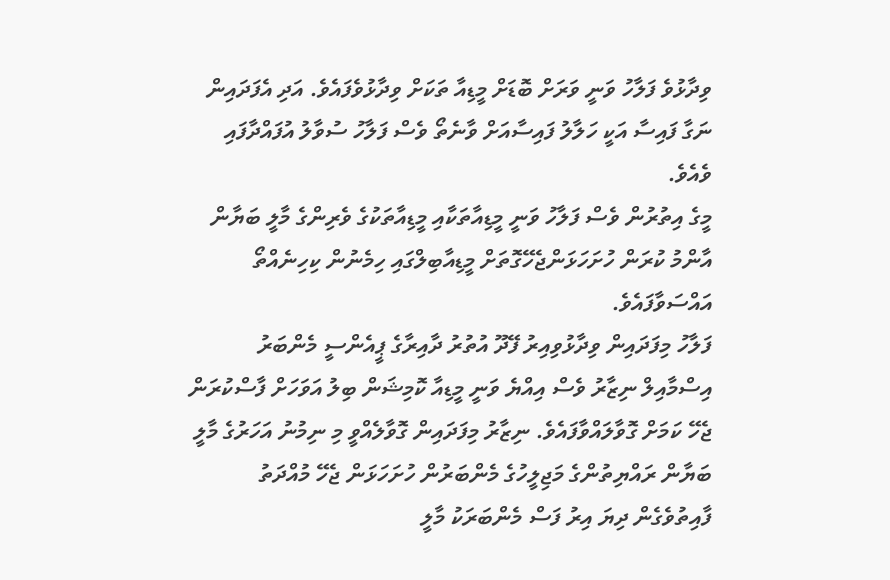ވިދާޅުވެ ފަލާހު ވަނީ ވަރަށް ބޮޑަށް މީޑިއާ ތަކަށް ވިދާޅުވެފައެވެ. އަދި އެފަދައިން ނަގާ ފައިސާ އަކީ ހަލާލު ފައިސާއަށް ވާނެތޯ ވެސް ފަލާހު ސުވާލު އުފައްދާފައި ވެއެވެ.
މީގެ އިތުރުން ވެސް ފަލާހު ވަނީ މީޑިއާތަކާއި މީޑިއާތަކުގެ ވެރިންގެ މާލީ ބަޔާން އާންމު ކުރަން ހުށަހަޅަންޖެހޭގޮތަށް މީޑިއާބިލްގައި ހިމެނުން ކިހިނެއްތޯ އައްސަވާފައެވެ.
ފަލާހު މިފަދައިން ވިދާޅުވިއިރު ފޭދޫ އުތުރު ދާއިރާގެ ޕީއެންސީ މެންބަރު އިސްމާއިލް ނިޒާރު ވެސް އިއްޔެ ވަނީ މީޑިއާ ކޮމިޝަން ބިލު އަވަހަށް ފާސްކުރަން ޖެހޭ ކަމަށް ގޮވާލައްވާފައެވެ. ނިޒާރު މިފަދައިން ގޮވާލެއްވީ މި ނިމުނު އަހަރުގެ މާލީ ބަޔާން ރައްޔިތުންގެ މަޖިލީހުގެ މެންބަރުން ހުށަހަޅަން ޖެހޭ މުއްދަތު ފާއިތުވެގެން ދިޔަ އިރު ފަސް މެންބަރަކު މާލީ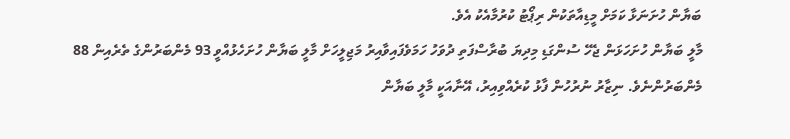ބަޔާން ހުށަނަޅާ ކަމަށް މީޑިއާތަކުން ރިޕޯޓު ކުރުމާއެކު އެވެ.
މާލީ ބަޔާން ހުށަހަޅަން ޖެހޭ ސުންގަޑި މިދިޔަ ބުރާސްފަތި ދުވަހު ހަމަވެފައިވާއިރު މަޖިލީހަށް މާލީ ބަޔާން ހުށަހެޅުއްވީ 93 މެންބަރުންގެ ތެރެއިން 88 މެންބަރުންނެވެ. ނިޒާރު ނުރުހުން ފާޅު ކުރެއްވިއިރު، އޭނާއަކީ މާލީ ބަޔާން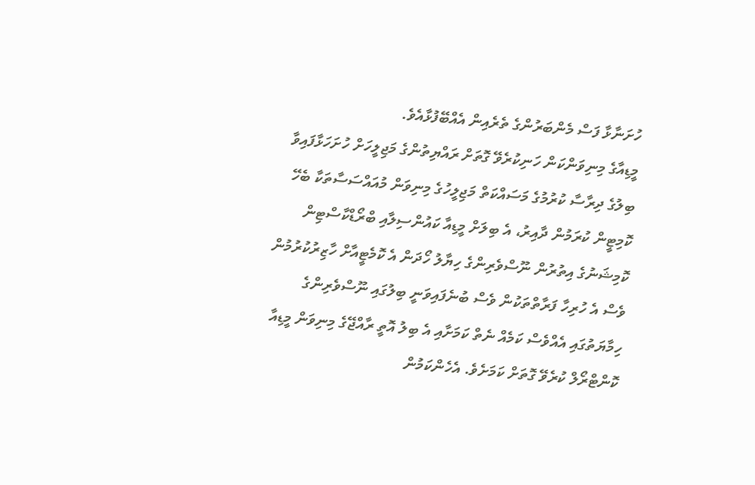ހުށަނާޅާ ފަސް މެންބަރުންގެ ތެރެއިން އެއްބޭފުޅާއެވެ.
މީޑިއާގެ މިނިވަންކަން ހަނިކުރެވޭ ގޮތަށް ރައްޔިތުންގެ މަޖިލީހަށް ހުށަހަޅާފައިވާ ބިލުގެ ދިރާސާ ކުރުމުގެ މަސައްކަތް މަޖިލީހުގެ މިނިވަން މުއައްސަސާތަކާ ބެހޭ ކޮމިޓީން ކުރަމުން ދާއިރު، އެ ބިލަށް މީޑިއާ ކައުންސިލާއި ބްރޯޑްކާސްޓިން ކޮމިޝަނުގެ އިތުރުން ނޫސްވެރިންގެ ހިޔާލު ހޯދަން އެ ކޮމެޓީއާށް ހާޒިރުކުރުމުން ވެސް އެ ހުރިހާ ފަރާތްތަކުން ވެސް ބުނެފައިވަނީ ބިލުގައި ނޫސްވެރިންގެ ހިމާޔަތުގައި އެއްވެސް ކަމެއް ނެތް ކަމަށާއި އެ ބިލު އޮތީ ރާއްޖޭގެ މިނިވަން މީޑިއާ ކޮންޓްރޯލް ކުރެވޭ ގޮތަށް ކަމަށެވެ. އެހެންކަމުން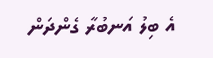އެ ބިލު އަނބުރާ ގެންދަން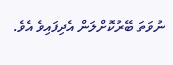ނުވަތަ ބޭރުކޮށްލަން އެދިފައިވެ އެވެ.